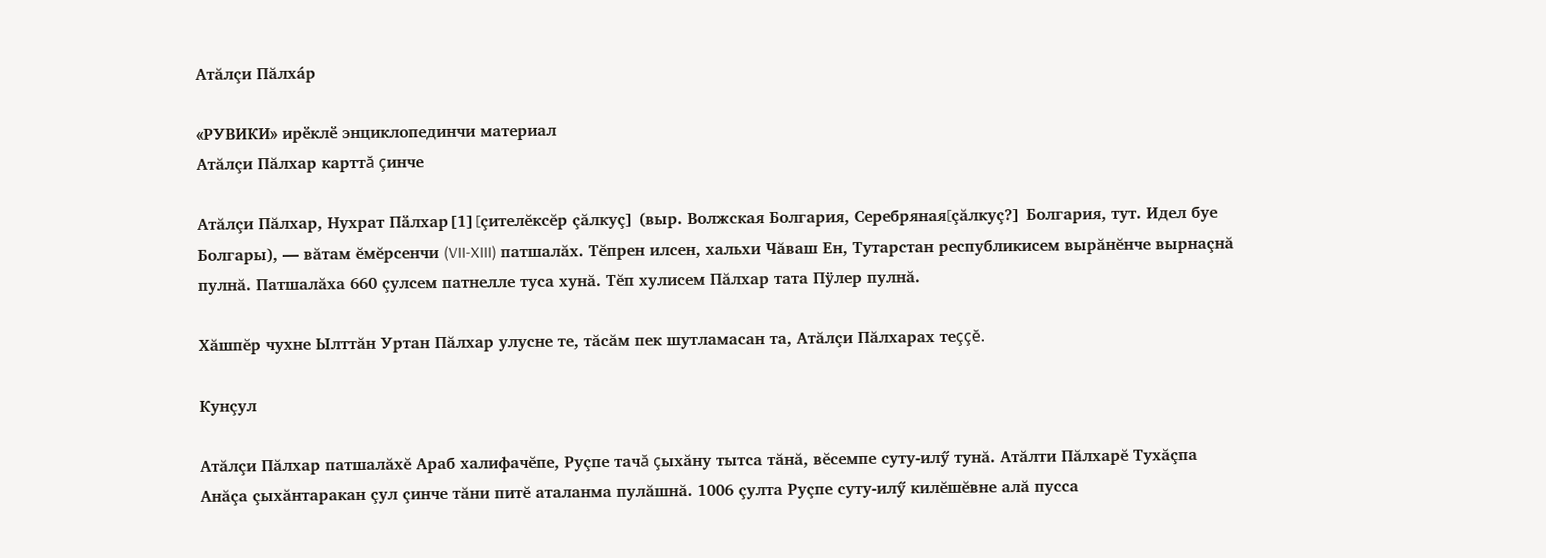Атăлçи Пăлха́р

«РУВИКИ» ирӗклӗ энциклопединчи материал
Атăлçи Пăлхар карттă çинче

Атăлçи Пăлхар, Нухрат Пӑлхар[1][çителĕксĕр çăлкуç] (выр. Волжская Болгария, Серебряная[çăлкуç?] Болгария, тут. Идел буе Болгары), — вăтам ĕмĕрсенчи (VII-XIII) патшалăх. Тĕпрен илсен, хальхи Чăваш Ен, Тутарстан республикисем вырăнĕнче вырнаçнă пулнă. Патшалăха 660 çулсем патнелле туса хунă. Тĕп хулисем Пăлхар тата Пÿлер пулнă.

Хăшпĕр чухне Ылттăн Уртан Пăлхар улусне те, тăсăм пек шутламасан та, Атăлçи Пăлхарах теççĕ.

Кунçул

Атăлçи Пăлхар патшалăхĕ Араб халифачĕпе, Руçпе тачă çыхăну тытса тăнă, вĕсемпе суту-илӳ тунă. Атăлти Пăлхарĕ Тухăçпа Анăçа çыхăнтаракан çул çинче тăни питĕ аталанма пулăшнă. 1006 çулта Руçпе суту-илӳ килĕшĕвне алă пусса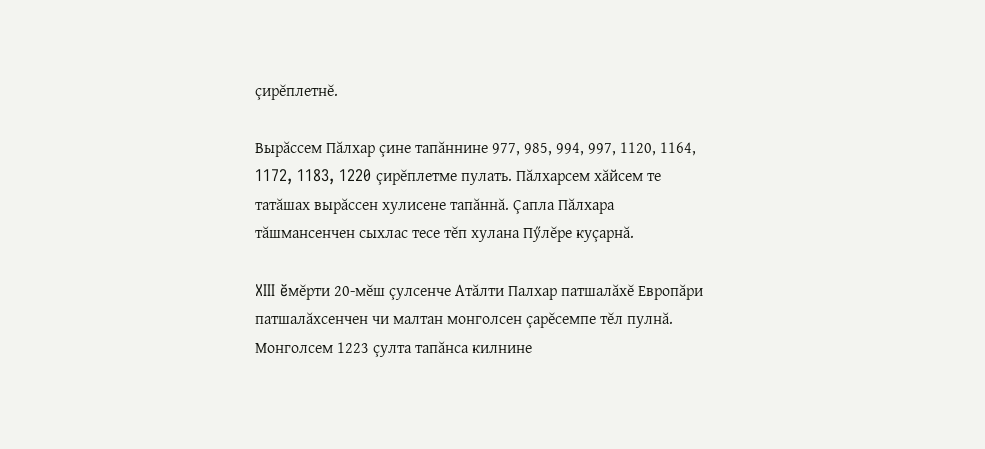çирĕплетнĕ.

Вырăссем Пăлхар çине тапăннине 977, 985, 994, 997, 1120, 1164, 1172, 1183, 1220 çирĕплетме пулать. Пăлхарсем хăйсем те татăшах вырăссен хулисене тапăннă. Çапла Пăлхара тăшмансенчен сыхлас тесе тĕп хулана Пӳлĕре куçарнă.

XIII ĕмĕрти 20-мĕш çулсенче Атăлти Палхар патшалăхĕ Европăри патшалăхсенчен чи малтан монголсен çарĕсемпе тĕл пулнă. Монголсем 1223 çулта тапăнса килнине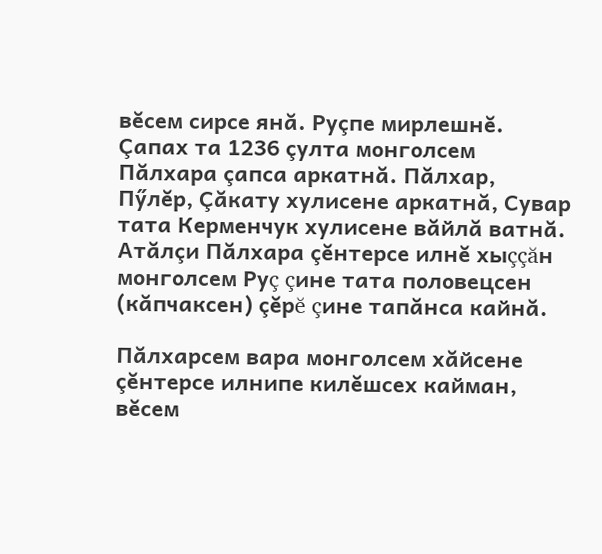вĕсем сирсе янă. Руçпе мирлешнĕ. Çапах та 1236 çулта монголсем Пăлхара çапса аркатнă. Пăлхар, Пӳлĕр, Çăкату хулисене аркатнă, Сувар тата Керменчук хулисене вăйлă ватнă. Атăлçи Пăлхара çĕнтерсе илнĕ хыççăн монголсем Руç çине тата половецсен (кăпчаксен) çĕрĕ çине тапăнса кайнă.

Пăлхарсем вара монголсем хăйсене çĕнтерсе илнипе килĕшсех кайман, вĕсем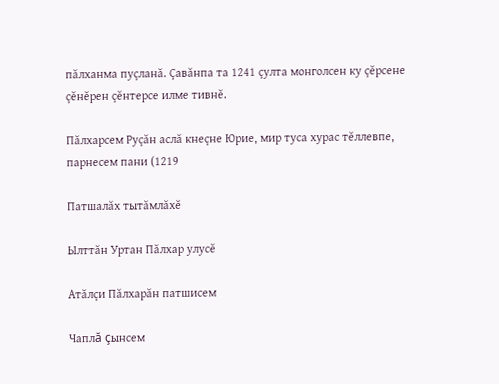пăлханма пуçланă. Çавăнпа та 1241 çулта монголсен ку çĕрсене çĕнĕрен çĕнтерсе илме тивнĕ.

Пăлхарсем Руçăн аслă кнеçне Юрие, мир туса хурас тĕллевпе, парнесем пани (1219

Патшалăх тытăмлăхĕ

Ылттăн Уртан Пăлхар улусĕ

Атăлçи Пăлхарăн патшисем

Чаплă çынсем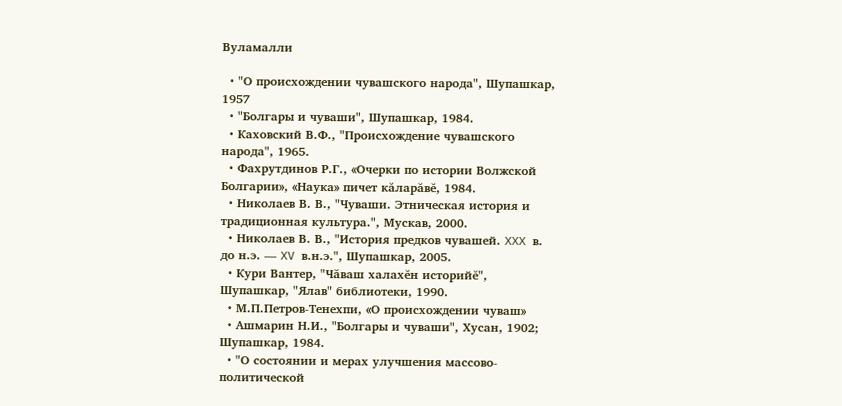Вуламалли

  • "О происхождении чувашского народа", Шупашкар, 1957
  • "Болгары и чуваши", Шупашкар, 1984.
  • Каховский В.Ф., "Происхождение чувашского народа", 1965.
  • Фахрутдинов Р.Г., «Очерки по истории Волжской Болгарии», «Наука» пичет кăларăвĕ, 1984.
  • Николаев В. В., "Чуваши. Этническая история и традиционная культура.", Мускав, 2000.
  • Николаев В. В., "История предков чувашей. XXX в. до н.э. — XV в.н.э.", Шупашкар, 2005.
  • Кури Вантер, "Чăваш халахĕн историйĕ", Шупашкар, "Ялав" библиотеки, 1990.
  • М.П.Петров-Тенехпи, «О происхождении чуваш»
  • Ашмарин Н.И., "Болгары и чуваши", Хусан, 1902; Шупашкар, 1984.
  • "О состоянии и мерах улучшения массово-политической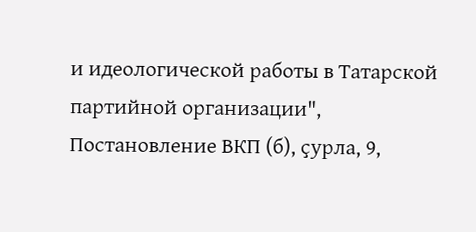и идеологической работы в Татарской партийной организации", Постановление ВКП (б), ҫурла, 9,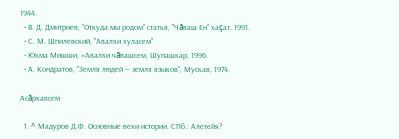1944.
  • В. Д. Дмитриев, "Откуда мы родом" статья, "Чăваш Ен" хаçат, 1991.
  • С. М. Шпилевский, "Авалхи хуласем"
  • Юхма Мишши, «Авалхи чăвашсем, Шупашкар, 1996.
  • А. Кондратов, "Земля людей — земля языков", Мускав, 1974.

Асăрхавсем

  1. ^ Мадуров Д.Ф. Основные вехи истории. СПб.: Алетейя?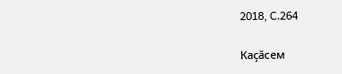2018, C.264

Каçăсем